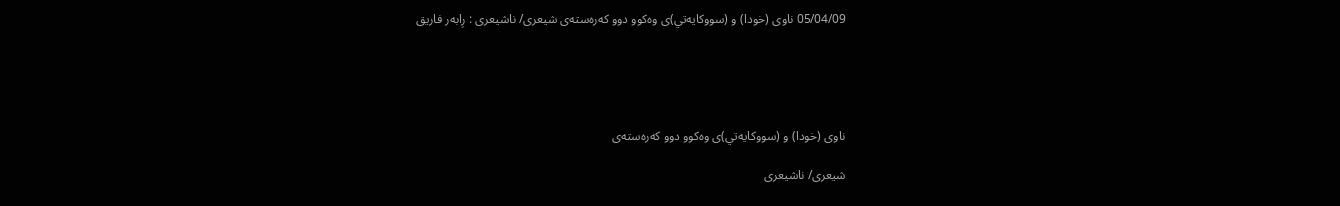05/04/09 ناوی (خودا) و (سووكايه‌تي)ی وه‌كوو دوو كه‌ره‌سته‌ی شيعری/ ناشيعری : رِابه‌ر فاريق





ناوی (خودا) و (سووكايه‌تي)ی وه‌كوو دوو كه‌ره‌سته‌ی

شيعری/ ناشيعری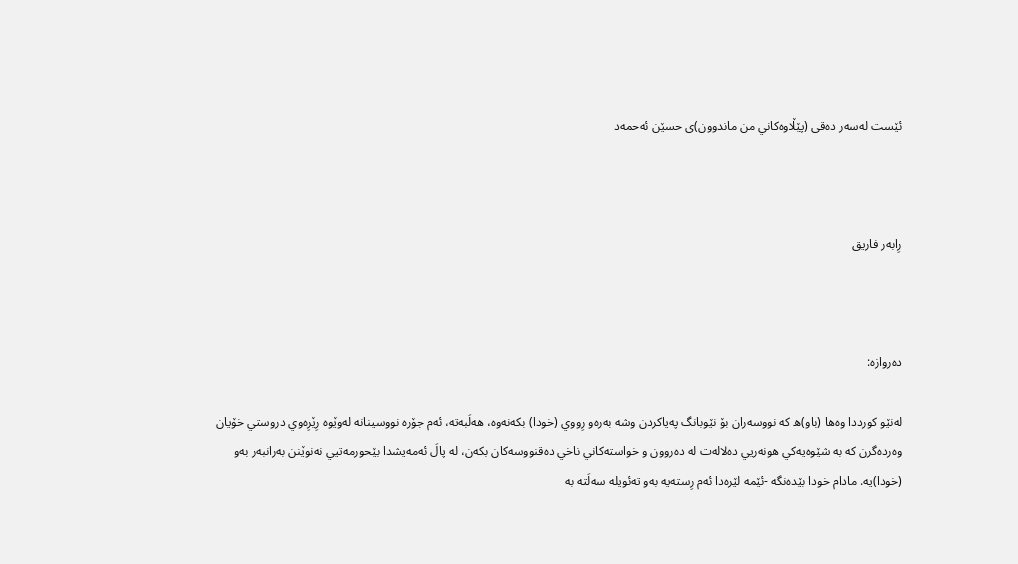ئێست له‌سه‌ر ده‌قی (پێڵاوه‌كاني من ماندوون)ی حسێن ئه‌حمه‌د



رِابه‌ر فاريق



ده‌روازه‌:

له‌نێو كورددا وه‌ها (باو)ه‌ كه‌ نووسه‌ران بۆ نێوبانگ په‌ياكردن وشه‌ به‌ره‌و رِووي (خودا) بكه‌نه‌وه‌، هه‌لَبه‌ته‌، ئه‌م جۆره‌ نووسينانه‌ له‌وێوه‌ رِێرِه‌وي دروستي خۆيان وه‌رده‌گرن كه‌ به‌ شێوه‌يه‌كي هونه‌ريي ده‌لاله‌ت له‌ ده‌روون و خواسته‌كاني ناخي ده‌قنووسه‌كان بكه‌ن، له‌ پالَ ئه‌مه‌يشدا بێحورمه‌تيي نه‌نوێنن به‌رانبه‌ر به‌و (خودا)يه‌. مادام خودا بێده‌نگه‌ -ئێمه‌ لێره‌دا ئه‌م رِسته‌يه‌ به‌و ته‌ئويله‌ سه‌لَته‌ به‌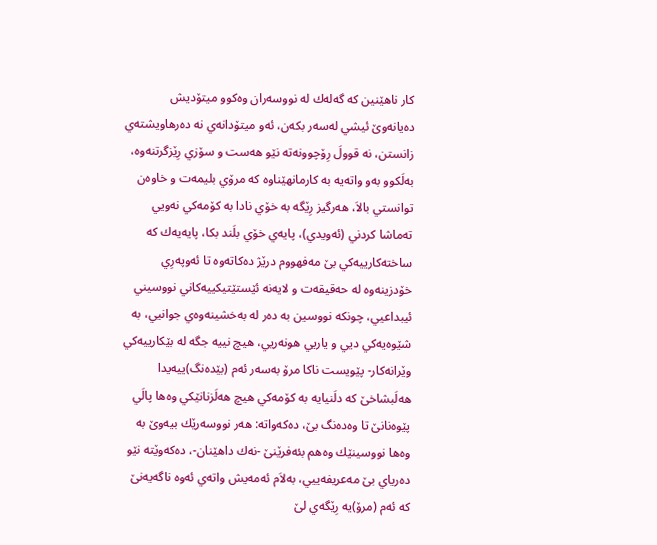كار ناهێنين كه‌ گه‌له‌ك له‌ نووسه‌ران وه‌كوو ميتۆديش ده‌يانه‌وێ ئيشي له‌سه‌ر بكه‌ن، ئه‌و ميتۆدانه‌ي نه‌ ده‌رهاويشته‌ي زانستن، نه‌ قوولَ رِۆچوونه‌ته‌ نێو هه‌ست و سۆزي رِێزگرتنه‌وه‌، به‌لَكوو به‌و واته‌يه‌ به‌ كارمانهێناوه‌ كه‌ مرۆي بليمه‌ت و خاوه‌ن توانستي بالاَ، هه‌رگيز رِێگه‌ به‌ خۆي نادا به‌ كۆمه‌كي نه‌ويي ته‌ماشا كردني (ئه‌ويدي)، پايه‌ي خۆي بلَند بكا، پايه‌يه‌ك كه‌ ساخته‌كارييه‌كي بێ مه‌فهووم درێژ ده‌كاته‌وه‌ تا ئه‌وپه‌رِي خۆدزينه‌وه‌ له‌ حه‌قيقه‌ت و لايه‌نه‌ ئێستێتيكييه‌كاني نووسيني ئيبداعيي، چونكه‌ نووسين به‌ ده‌ر له‌ به‌خشينه‌وه‌ي جوانيي، به‌ شێوه‌يه‌كي ديي و ياريي هونه‌ريي، هيچ نييه‌ جگه‌ له‌ بێكارييه‌كي وێرانه‌كار- پێويست ناكا مرۆ به‌سه‌ر ئه‌م (بێده‌نگ)ييه‌يدا هه‌لَبشاخێ كه‌ دلَنيايه‌ به‌ كۆمه‌كي هيچ هه‌لَزنانێكي وه‌ها پالَي پێوه‌نانێ تا وه‌ده‌نگ بێ، ده‌كه‌واته‌: هه‌ر نووسه‌رێك بيه‌وێ به‌ وه‌ها نووسينێك وه‌هم بئه‌فرێنێ -نه‌ك داهێنان-، ده‌كه‌وێته‌ نێو ده‌رياي بێ مه‌عريفه‌ييي، به‌لاَم ئه‌مه‌يش واته‌ي ئه‌وه‌ ناگه‌يه‌نێ كه‌ ئه‌م (مرۆ)يه‌ رِێگه‌ي لێ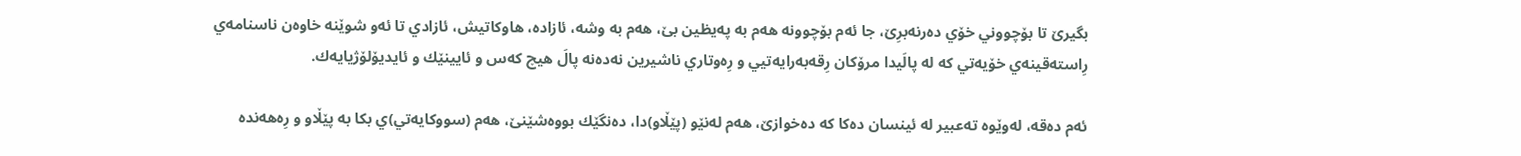بگيرێ تا بۆچووني خۆي ده‌رنه‌برِێ، جا ئه‌م بۆچوونه‌ هه‌م به‌ په‌يظين بێ، هه‌م به‌ وشه‌، ئازاده‌، هاوكاتيش، ئازادي تا ئه‌و شوێنه‌ خاوه‌ن ناسنامه‌ي رِاسته‌قينه‌ي خۆيه‌تي كه‌ له‌ پالَيدا مرۆكان رِقه‌به‌رايه‌تيي و رِه‌وتاري ناشيرين نه‌ده‌نه‌ پالَ هيچ كه‌س و ئايينێك و ئايديۆلۆژيايه‌ك.

ئه‌م ده‌قه‌، له‌وێوه‌ ته‌عبير له‌ ئينسان ده‌كا كه‌ ده‌خوازێ، هه‌م له‌نێو (پێڵاو)دا، ده‌نگێك بووه‌شێنێ، هه‌م (سووكايه‌تي)ي بكا به‌ پێڵاو و رِه‌هه‌نده‌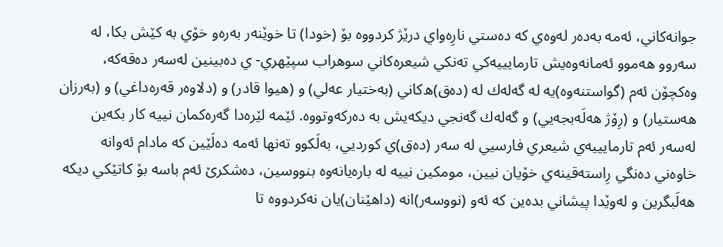جوانه‌كاني، ئه‌مه‌ به‌ده‌ر له‌وه‌ي كه‌ ده‌ستي نارِه‌واي درێژ كردووه‌ بۆ (خودا) تا خوێنه‌ر به‌ره‌و خۆي به‌ كێش بكا، له‌ سه‌روو هه‌موو ئه‌مانه‌وه‌يش تارمايييه‌كي ته‌نكي شيعره‌كاني سوهراب سپێهري- ي ده‌بينين له‌سه‌ر ده‌قه‌كه‌، وه‌كچۆن ئه‌م (گواستنه‌وه‌)يه‌ له‌ گه‌له‌ك له‌ (ده‌ق)ه‌كاني (به‌ختيار عه‌لي) و (هيوا قادر) و (دلاوه‌ر قه‌ره‌داغي) و (به‌رزان هه‌ستيار) و (رِۆژ هه‌لَه‌بجه‌يي) و گه‌له‌ك گه‌نجي ديكه‌يش به‌ ده‌ركه‌وتووه‌. ئێمه‌ لێره‌دا گه‌ره‌كمان نييه‌ كار بكه‌ين له‌سه‌ر ئه‌م تارمايييه‌ي شيعري فارسيي له‌ سه‌ر (ده‌ق)ي كورديي، به‌لَكوو ته‌نها ئه‌مه‌ ده‌لَێين كه‌ مادام ئه‌وانه‌ خاوه‌ني ده‌نگي رِاسته‌قينه‌ي خۆيان نيين، مومكين نييه‌ له‌ باره‌يانه‌وه‌ بنووسين، ده‌شكرێ ئه‌م باسه‌ بۆ كاتێكي ديكه‌ هه‌لَبگرين و له‌وێدا پيشاني بده‌ين كه‌ ئه‌و (نووسه‌ر)انه‌ (داهێنان)يان نه‌كردووه‌ تا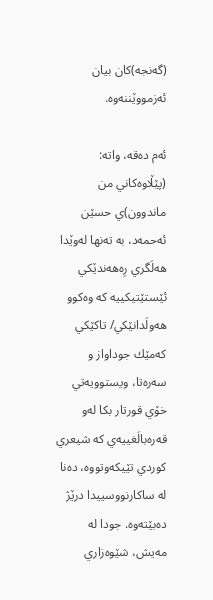(گه‌نجه‌)كان بيان ئه‌زمووێننه‌وه‌.

ئه‌م ده‌قه‌، واته‌: (پێڵاوه‌كاني من ماندوون)ي حسێن ئه‌حمه‌د، به‌ ته‌نها له‌وێدا هه‌لَگري رِه‌هه‌ندێكي ئێستێتيكييه‌ كه‌ وه‌كوو هه‌ولَدانێكي/ تاكێكي كه‌مێك جوداواز و سه‌ره‌تا، ويستوويه‌تي خۆي قورتار بكا له‌و قه‌ره‌بالَغييه‌ي كه‌ شيعري كوردي تێيكه‌وتووه‌، ده‌نا له‌ ساكارنووسييدا درێژ ده‌بێته‌وه‌. جودا له‌ مه‌يش، شێوه‌زاري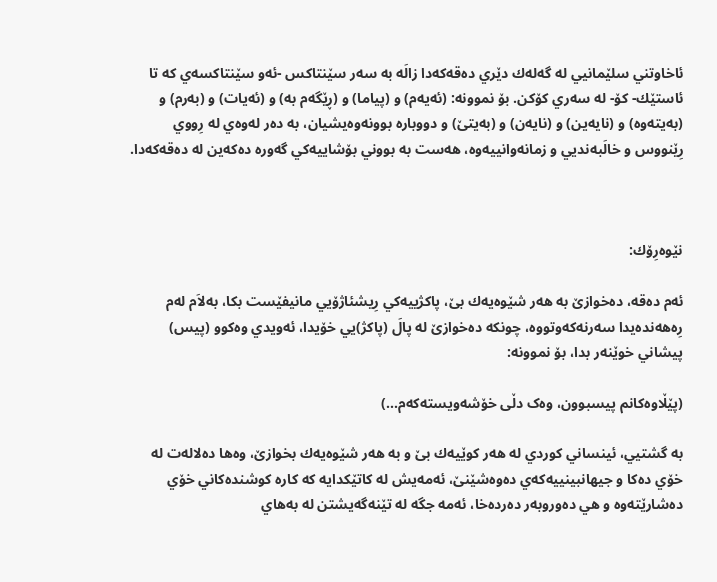ئاخاوتني سلێمانيي له‌ گه‌له‌ك دێري ده‌قه‌كه‌دا زالَه‌ به‌ سه‌ر سێنتاكس -ئه‌و سێنتاكسه‌ي كه‌ تا ئاستێك- كۆ- له‌ سه‌ري كۆكن. بۆ نموونه‌: (ئه‌یه‌م) و (پیاما) و (ڕێگه‌م به‌) و (ئه‌یات) و (به‌رم) و (به‌یته‌وه) و (نایه‌ین) و (نایه‌ن) و (به‌یتێ) و دووباره‌ بوونه‌وه‌يشيان، به‌ ده‌ر له‌وه‌ي له‌ رِووي رِێنووس و خالَبه‌نديي و زمانه‌وانييه‌وه‌، هه‌ست به‌ بووني بۆشاييه‌كي گه‌وره‌ ده‌كه‌ين له‌ ده‌قه‌كه‌دا.



نێوه‌رِۆك:

ئه‌م ده‌قه‌، ده‌خوازێ به‌ هه‌ر شێوه‌يه‌ك بێ، پاكژييه‌كي رِيشئاژۆيي مانيفێست بكا، به‌لاَم له‌م رِه‌هه‌نده‌يدا سه‌رنه‌كه‌وتووه‌، چونكه‌ ده‌خوازێ له‌ پالَ (پاكژ)يي خۆيدا، ئه‌ويدي وه‌كوو (پيس) پيشاني خوێنه‌ر بدا، بۆ نموونه‌:

(پێڵاوه‌کانم پیسبوون، وه‌ک دڵی خۆشه‌ویسته‌که‌م...)

به‌ گشتيي، ئينساني كوردي له‌ هه‌ر كوێيه‌ك بێ و به‌ هه‌ر شێوه‌يه‌ك بخوازێ، وه‌ها ده‌لاله‌ت له‌ خۆي ده‌كا و جيهانبينييه‌كه‌ي ده‌وه‌شێنێ، ئه‌مه‌يش له‌ كاتێكدايه‌ كه‌ كاره‌ كوشنده‌كاني خۆي ده‌شارێته‌وه‌ و هي ده‌وروبه‌ر ده‌رده‌خا، ئه‌مه‌ جگه‌ له‌ تێنه‌گه‌يشتن له‌ به‌هاي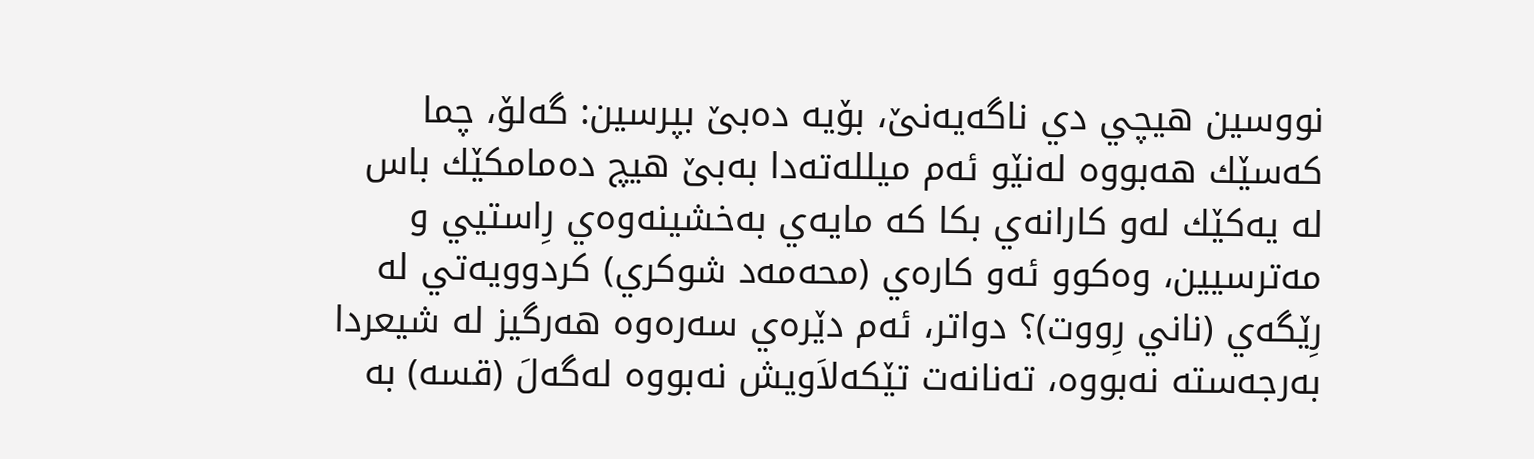نووسين هيچي دي ناگه‌يه‌نێ، بۆيه‌ ده‌بێ بپرسين: گه‌لۆ، چما كه‌سێك هه‌بووه‌ له‌نێو ئه‌م ميلله‌ته‌دا به‌بێ هيچ ده‌مامكێك باس له‌ يه‌كێك له‌و كارانه‌ي بكا كه‌ مايه‌ي به‌خشينه‌وه‌ي رِاستيي و مه‌ترسيين، وه‌كوو ئه‌و كاره‌ي (محه‌مه‌د شوكري) كردوويه‌تي له‌ رِێگه‌ي (ناني رِووت)؟ دواتر، ئه‌م دێره‌ي سه‌ره‌وه‌ هه‌رگيز له‌ شيعردا به‌رجه‌سته‌ نه‌بووه‌، ته‌نانه‌ت تێكه‌لاَويش نه‌بووه‌ له‌گه‌لَ (قسه‌) به‌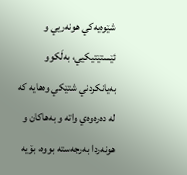شێوه‌يه‌كي هونه‌ريي و ئێستێتيكيي، به‌لَكوو به‌يانكردني شتێكي وه‌هايه‌ كه‌ له‌ ده‌ره‌وه‌ي واته‌ و به‌هاكان و هونه‌ردا به‌رجه‌سته‌ بووه‌، بۆيه‌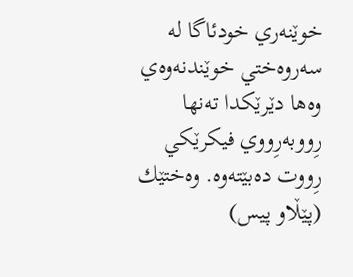خوێنه‌ري خودئاگا له‌ سه‌روه‌ختي خوێندنه‌وه‌ي وه‌ها دێرێكدا ته‌نها رِووبه‌رِووي فيكرێكي رِووت ده‌بێته‌وه‌. وه‌ختێك (پێڵاو پيس)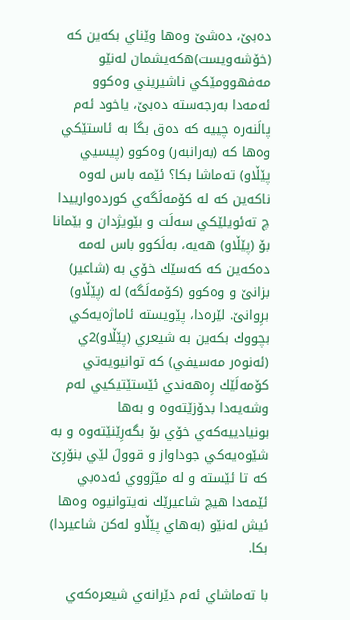ده‌بێ، ده‌شێ وه‌ها وێناي بكه‌ين كه‌ (خۆشه‌ويست)ه‌كه‌يشمان له‌نێو مه‌فهوومێكي ناشيريني وه‌كوو ئه‌مه‌دا به‌رجه‌سته‌ ده‌بێ، ياخود ئه‌م پالَنه‌ره‌ چييه‌ كه‌ ده‌ق بگا به‌ ئاستێكي وه‌ها كه‌ (به‌رانبه‌ر) وه‌كوو (پيسيي پێڵاو) ته‌ماشا بكا؟ ئێمه‌ باس له‌وه‌ ناكه‌ين كه‌ له‌ كۆمه‌لَگه‌ي كورده‌وارييدا چ ته‌ئويلێكي سه‌لَت و بێويژدان و بێمانا بۆ (پێڵاو) هه‌يه‌، به‌لَكوو باس له‌مه‌ ده‌كه‌ين كه‌ كه‌سێك خۆي به‌ (شاعير) بزانێ و وه‌كوو (كۆمه‌لَگه‌) له‌ (پێڵاو) برِوانێ. لێره‌دا، پێويسته‌ ئاماژه‌يه‌كي بچووك بكه‌ين به‌ شيعري (پێڵاو)2ي (ئه‌نوه‌ر مه‌سيفي) كه‌ توانيويه‌تي كۆمه‌لَێك رِه‌هه‌ندي ئێستێتيكيي له‌م وشه‌يه‌دا بدۆزێته‌وه‌ و به‌ها بونيادييه‌كه‌ي خۆي بۆ بگه‌رِێنێته‌وه‌ و به‌ شێوه‌يه‌كي جوداواز و قوولَ لێي بنۆرِێ كه‌ تا ئێسته‌ و له‌ مێژووي ئه‌ده‌بي ئێمه‌دا هيچ شاعيرێك نه‌يتوانيوه‌ وه‌ها ئيش له‌نێو (به‌هاي پێڵاو له‌كن شاعيردا) بكا.

با ته‌ماشاي ئه‌م دێرانه‌ي شيعره‌كه‌ي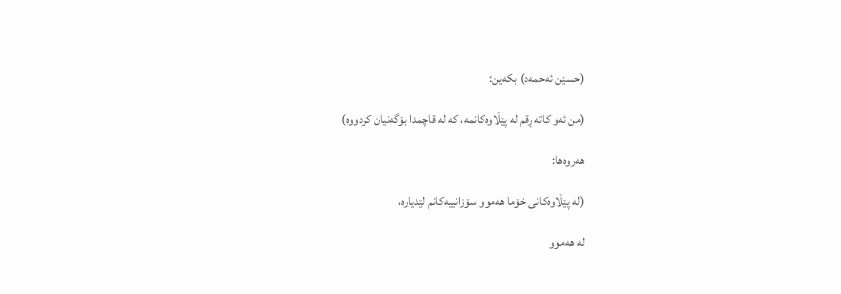(حسێن ئه‌حمه‌د) بكه‌ين:

(من ئه‌و کاته‌ ڕقم له‌ پێڵاوه‌کانمه،‌ که‌ له‌ قاچمدا بۆگه‌نیان کردووه‌)

هه‌روه‌ها:

(له‌ پێڵاوه‌کانی خۆما هه‌موو سۆزانییه‌کانم لێدیاره‌،

له ‌هه‌موو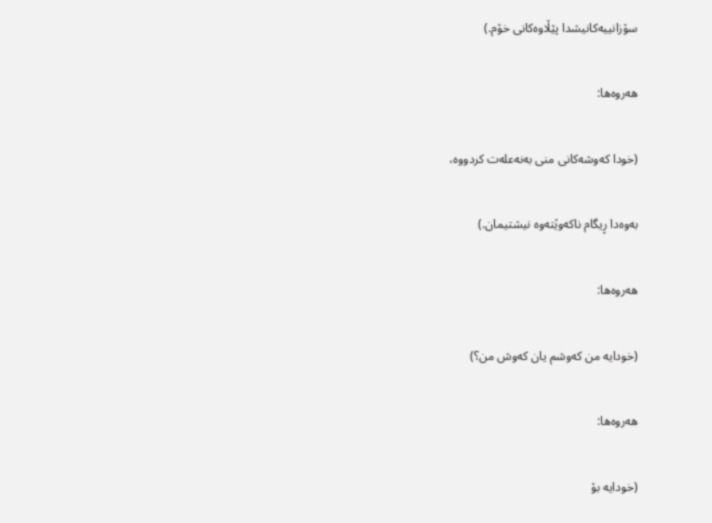سۆزانییه‌کانیشدا پێڵاوه‌کانی خۆم.)

هه‌روه‌ها:

(خودا که‌و‌شه‌کانی منی به‌نه‌عله‌ت کردووه‌،

به‌وه‌دا ڕیگام ناکه‌وێته‌وه‌ نیشتیمان.)

هه‌روه‌ها:

(خودایه‌ من که‌وشم یان که‌وش من؟)

هه‌روه‌ها:

(خودایه‌ بۆ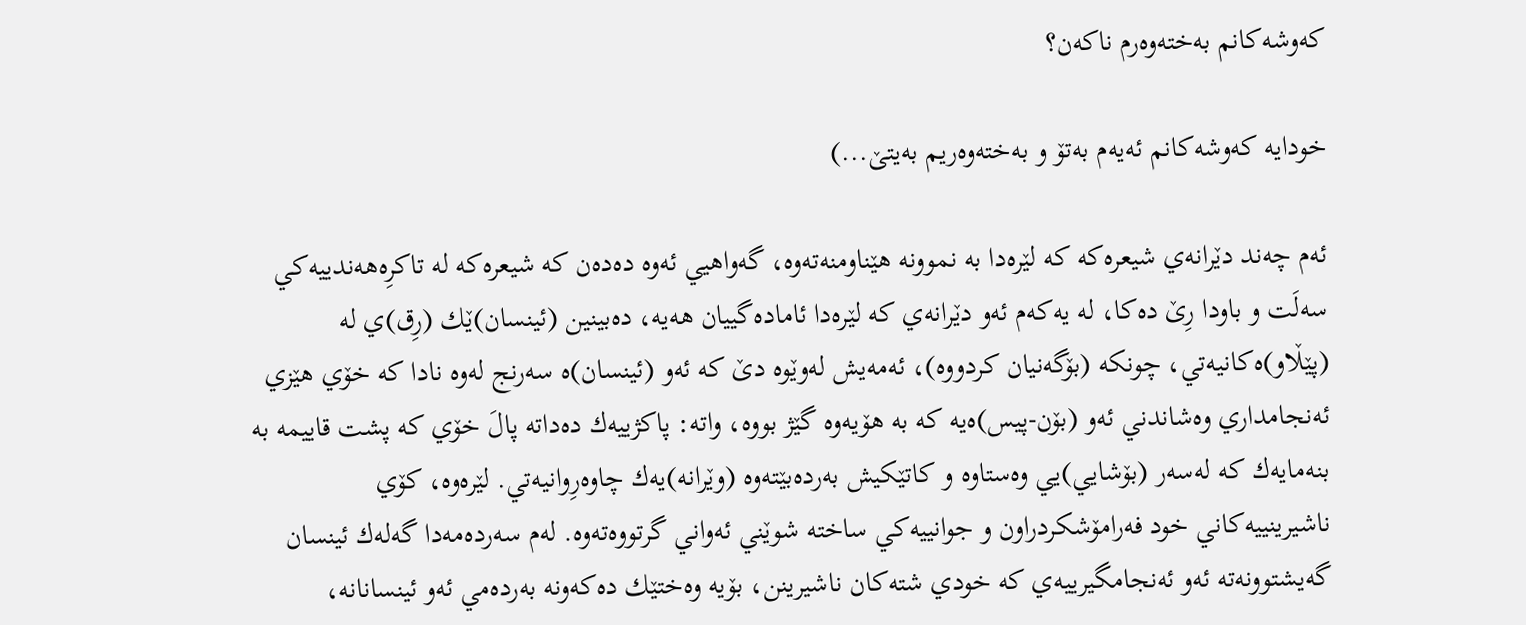که‌وشه‌کانم به‌خته‌وه‌رم ناکه‌ن؟

خودایه‌ که‌وشه‌کانم ئه‌یه‌م به‌تۆ و به‌خته‌وه‌ریم به‌یتێ...)

ئه‌م چه‌ند دێرانه‌ي شيعره‌كه‌ كه‌ لێره‌دا به‌ نموونه‌ هێناومنه‌ته‌وه‌، گه‌واهيي ئه‌وه‌ ده‌ده‌ن كه‌ شيعره‌كه‌ له‌ تاكرِه‌هه‌ندييه‌كي سه‌لَت و باودا رِێ ده‌كا، له‌ يه‌كه‌م ئه‌و دێرانه‌ي كه‌ لێره‌دا ئاماده‌گييان هه‌يه‌، ده‌بينين (ئينسان)ێك (رِق)ي له‌ (پێڵاو)ه‌كانيه‌تي، چونكه‌ (بۆگه‌نيان كردووه‌)، ئه‌مه‌يش له‌وێوه‌ دێ كه‌ ئه‌و (ئينسان)ه‌ سه‌رنج له‌وه‌ نادا كه‌ خۆي هێزي ئه‌نجامداري وه‌شاندني ئه‌و (بۆن-پيس)ه‌يه‌ كه‌ به‌ هۆيه‌وه‌ گێژ بووه‌، واته‌: پاكژييه‌ك ده‌داته‌ پالَ خۆي كه‌ پشت قاييمه‌ به‌ بنه‌مايه‌ك كه‌ له‌سه‌ر (بۆشايي)يي وه‌ستاوه‌ و كاتێكيش به‌رده‌بێته‌وه‌ (وێرانه‌)يه‌ك چاوه‌رِوانيه‌تي. لێره‌وه‌، كۆي ناشيرينييه‌كاني خود فه‌رامۆشكردراون و جوانييه‌كي ساخته‌ شوێني ئه‌واني گرتووه‌ته‌وه‌. له‌م سه‌رده‌مه‌دا گه‌له‌ك ئينسان گه‌يشتوونه‌ته‌ ئه‌و ئه‌نجامگيرييه‌ي كه‌ خودي شته‌كان ناشيرينن، بۆيه‌ وه‌ختێك ده‌كه‌ونه‌ به‌رده‌مي ئه‌و ئينسانانه‌،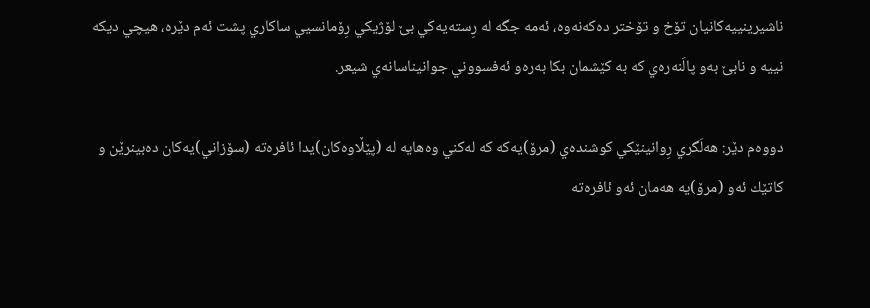ناشيرينييه‌كانيان تۆخ و تۆختر ده‌كه‌نه‌وه‌، ئه‌مه‌ جگه‌ له‌ رِسته‌يه‌كي بێ لۆژيكي رِۆمانسيي ساكاري پشت ئه‌م دێره‌، هيچي ديكه‌ نييه‌ و نابێ به‌و پالَنه‌ره‌ي كه‌ به‌ كێشمان بكا به‌ره‌و ئه‌فسووني جوانيناسانه‌ي شيعر.

دووه‌م دێر: هه‌لَگري رِوانينێكي كوشنده‌ي (مرۆ)يه‌كه‌ كه‌ له‌كني وه‌هايه‌ له‌ (پێڵاوه‌كان)يدا ئافره‌ته‌ (سۆزاني)يه‌كان ده‌بينرێن و كاتێك ئه‌و (مرۆ)يه‌ هه‌مان ئه‌و ئافره‌ته‌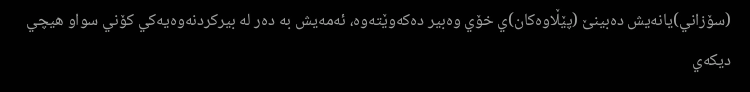(سۆزاني)يانه‌يش ده‌بينێ (پێڵاوه‌كان)ي خۆي وه‌بير ده‌كه‌وێته‌وه‌، ئه‌مه‌يش به‌ ده‌ر له‌ بيركردنه‌وه‌يه‌كي كۆني سواو هيچي ديكه‌ي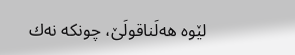لێوه‌ هه‌لَناقولَێ، چونكه‌ نه‌ك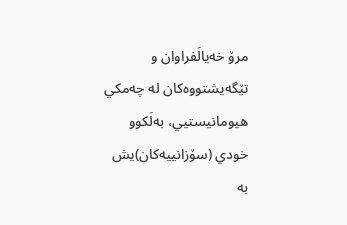مرۆ خه‌يالَفراوان و تێگه‌يشتووه‌كان له‌ چه‌مكي هيومانيستيي، به‌لَكوو خودي (سۆزانييه‌كان)يش به‌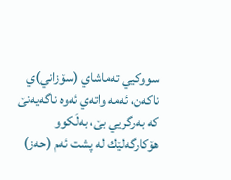سووكيي ته‌ماشاي (سۆزاني)ي ناكه‌ن، ئه‌مه‌ واته‌ي ئه‌وه‌ ناگه‌يه‌نێ كه‌ به‌رگريي بێ، به‌لَكوو هۆكارگه‌لێك له‌ پشت ئه‌م (حه‌ز)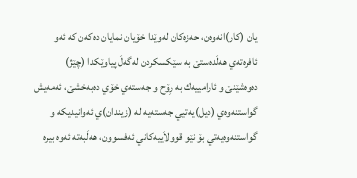يان (كار)انه‌وه‌ن، حه‌زه‌كان له‌وێدا خۆيان نمايان ده‌كه‌ن كه‌ ئه‌و ئافره‌ته‌ي هه‌لَده‌ستێ به‌ سێكسكردن له‌گه‌لَ پياوێكدا (چێژ) ده‌وه‌شێنێ و ئارامييه‌ك به‌ رِۆح و جه‌سته‌ي خۆي ده‌به‌خشێ، ئه‌مه‌يش گواستنه‌وه‌ي (ديل)يه‌تيي جه‌سته‌يه‌ له‌ (زيندان)ي ئه‌وانيديكه‌ و گواستنه‌وه‌يه‌تي بۆ نێو قوولاَييه‌كاني ئه‌فسوون، هه‌لَبه‌ته‌ ئه‌وه‌ بيره‌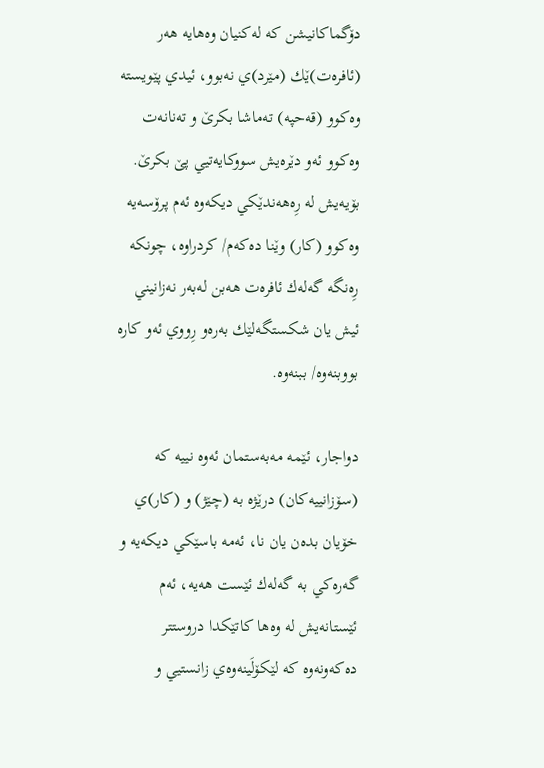دۆگماكانيشن كه‌ له‌كنيان وه‌هايه‌ هه‌ر (ئافره‌ت)ێك (مێرد)ي نه‌بوو، ئيدي پێويسته‌ وه‌كوو (قه‌حپه‌) ته‌ماشا بكرێ و ته‌نانه‌ت وه‌كوو ئه‌و دێره‌يش سووكايه‌تيي پێ بكرێ. بۆيه‌يش له‌ رِه‌هه‌ندێكي ديكه‌وه‌ ئه‌م پرۆسه‌يه‌ وه‌كوو (كار) وێنا ده‌كه‌م/ كردراوه‌، چونكه‌ رِه‌نگه‌ گه‌له‌ك ئافره‌ت هه‌بن له‌به‌ر نه‌زانيني ئيش يان شكستگه‌لێك به‌ره‌و رِووي ئه‌و كاره‌ بووبنه‌وه‌/ ببنه‌وه‌.

دواجار، ئێمه‌ مه‌به‌ستمان ئه‌وه‌ نييه‌ كه‌ (سۆزانييه‌كان) درێژه‌ به‌ (چێژ) و (كار)ي خۆيان بده‌ن يان نا، ئه‌مه‌ باسێكي ديكه‌يه‌ و گه‌ره‌كي به‌ گه‌له‌ك ئێست هه‌يه‌، ئه‌م ئێستانه‌يش له‌ وه‌ها كاتێكدا دروستتر ده‌كه‌ونه‌وه‌ كه‌ لێكۆلَينه‌وه‌ي زانستيي و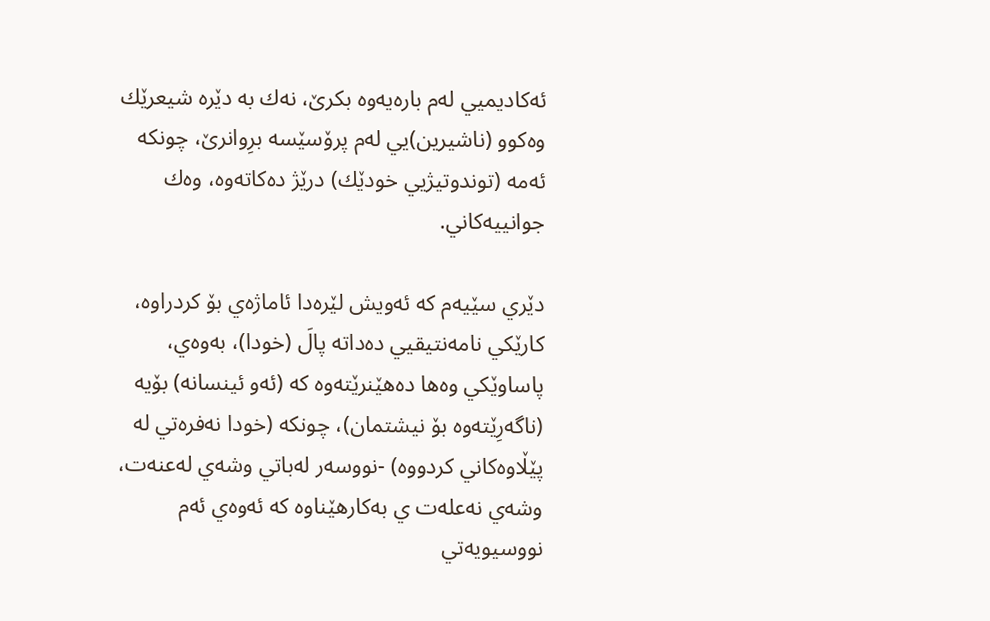ئه‌كاديميي له‌م باره‌يه‌وه‌ بكرێ، نه‌ك به‌ دێره‌ شيعرێك وه‌كوو (ناشيرين)يي له‌م پرۆسێسه‌ برِوانرێ، چونكه‌ ئه‌مه‌ (توندوتيژيي خودێك) درێژ ده‌كاته‌وه‌، وه‌ك جوانييه‌كاني.

دێري سێيه‌م كه‌ ئه‌ويش لێره‌دا ئاماژه‌ي بۆ كردراوه‌، كارێكي نامه‌نتيقيي ده‌داته‌ پالَ (خودا)، به‌وه‌ي، پاساوێكي وه‌ها ده‌هێنرێته‌وه‌ كه‌ (ئه‌و ئينسانه‌) بۆيه‌ (ناگه‌رِێته‌وه‌ بۆ نيشتمان)، چونكه‌ (خودا نه‌فره‌تي له‌ پێڵاوه‌كاني كردووه‌) -نووسه‌ر له‌باتي وشه‌ي له‌عنه‌ت، وشه‌ي نه‌عله‌ت ي به‌كارهێناوه‌ كه‌ ئه‌وه‌ي ئه‌م نووسيويه‌تي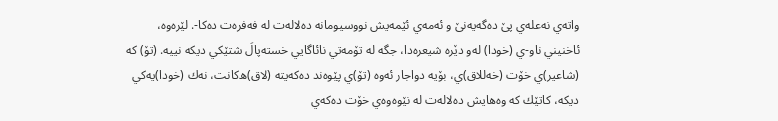واته‌ي نه‌عله‌ي پێ ده‌گه‌يه‌نێ و ئه‌مه‌ي ئێمه‌يش نووسيومانه‌ ده‌لاله‌ت له‌ فه‌فره‌ت ده‌كا-. لێره‌وه‌، ئاخنيني ناو-ي (خودا) له‌و دێره‌ شيعره‌دا، جگه‌ له‌ تۆمه‌تي نائاگايي خسته‌پالَ شتێكي ديكه‌ نييه‌. (تۆ) كه‌ (شاعير)ي خۆت (خه‌للاق)ي، بۆيه‌ دواجار ئه‌وه‌ (تۆ)ي پێوه‌ند ده‌كه‌يته‌ (لاق)ه‌كانت، نه‌ك (خودا)يه‌كي ديكه‌، كاتێك كه‌ وه‌هايش ده‌لاله‌ت له‌ نێوه‌وه‌ي خۆت ده‌كه‌ي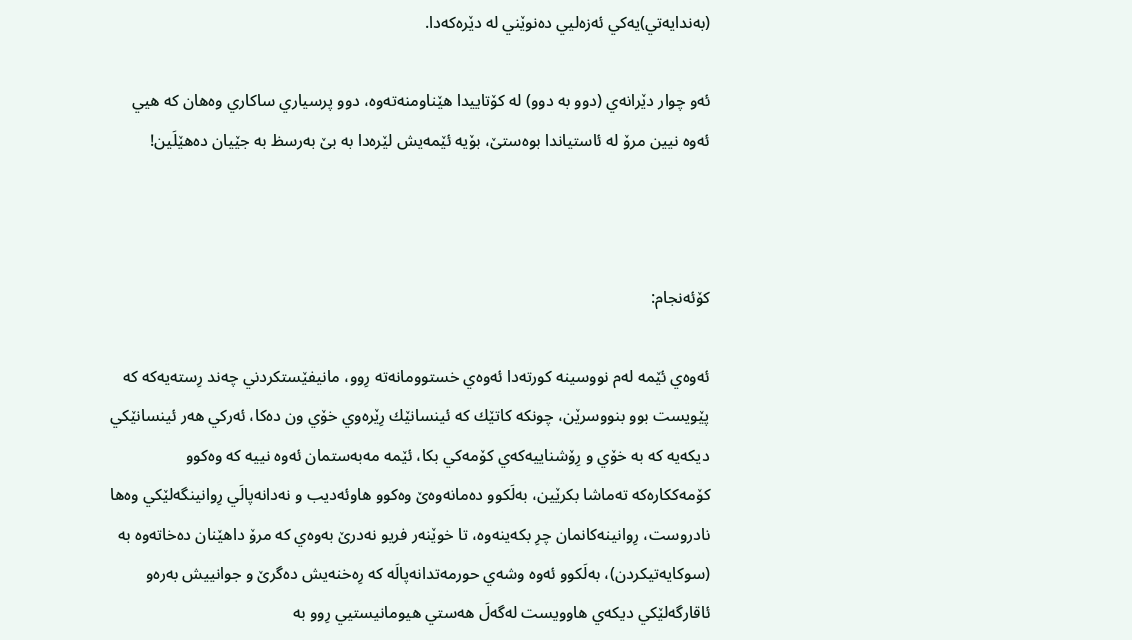(به‌ندايه‌تي)يه‌كي ئه‌زه‌ليي ده‌نوێني له‌ دێره‌كه‌دا.

ئه‌و چوار دێرانه‌ي (دوو به‌ دوو) له‌ كۆتاييدا هێناومنه‌ته‌وه‌، دوو پرسياري ساكاري وه‌هان كه‌ هيي ئه‌وه‌ نيين مرۆ له‌ ئاستياندا بوه‌ستێ، بۆيه‌ ئێمه‌يش لێره‌دا به‌ بێ به‌رسظ به‌ جێيان ده‌هێلَين!



كۆئه‌نجام:

ئه‌وه‌ي ئێمه‌ له‌م نووسينه‌ كورته‌دا ئه‌وه‌ي خستوومانه‌ته‌ رِوو، مانيفێستكردني چه‌ند رِسته‌يه‌كه‌ كه‌ پێويست بوو بنووسرێن، چونكه‌ كاتێك كه‌ ئينسانێك رِێره‌وي خۆي ون ده‌كا، ئه‌ركي هه‌ر ئينسانێكي ديكه‌يه‌ كه‌ به‌ خۆي و رِۆشناييه‌كه‌ي كۆمه‌كي بكا، ئێمه‌ مه‌به‌ستمان ئه‌وه‌ نييه‌ كه‌ وه‌كوو كۆمه‌ككاره‌كه‌ ته‌ماشا بكرێين، به‌لَكوو ده‌مانه‌وه‌ێ وه‌كوو هاوئه‌ديب و نه‌دانه‌پالَي رِوانينگه‌لێكي وه‌ها نادروست، رِوانينه‌كانمان چرِ بكه‌ينه‌وه‌، تا خوێنه‌ر فريو نه‌درێ به‌وه‌ي كه‌ مرۆ داهێنان ده‌خاته‌وه‌ به‌ (سوكايه‌تيكردن)، به‌لَكوو ئه‌وه‌ وشه‌ي حورمه‌تدانه‌پالَه‌ كه‌ رِه‌خنه‌يش ده‌گرێ و جوانييش به‌ره‌و ئاقارگه‌لێكي ديكه‌ي هاوويست له‌گه‌لَ هه‌ستي هيومانيستيي رِوو به‌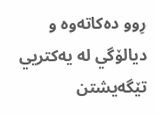رِوو ده‌كاته‌وه‌ و ديالۆگي له‌ يه‌كتريي تێگه‌يشتن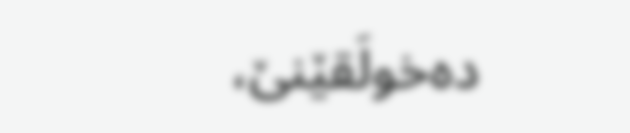ده‌خولَقێنێ،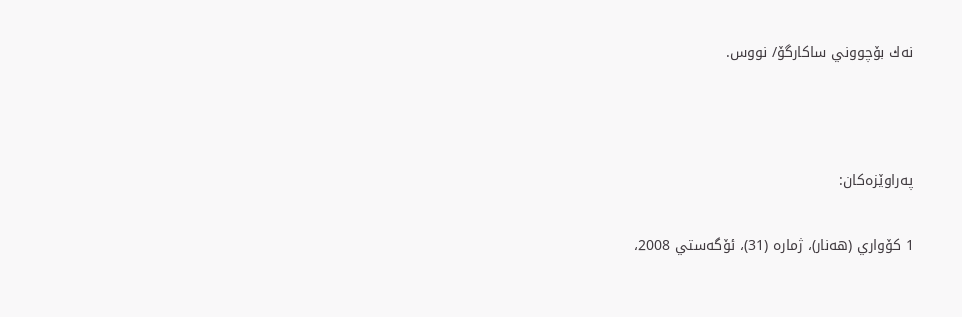نه‌ك بۆچووني ساكارگۆ/ نووس.



په‌راوێزه‌كان:

1 كۆواري (هه‌نار)، ژماره‌ (31)، ئۆگه‌ستي 2008،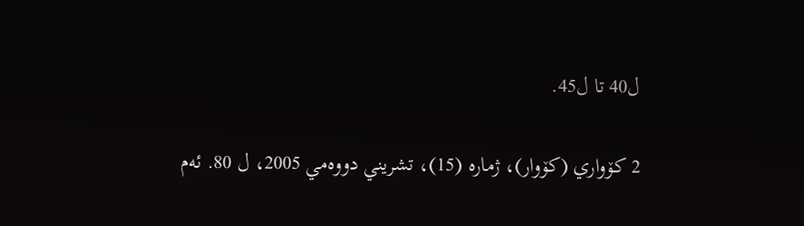ل40 تا ل45.

2 كۆواري (كۆوار)، ژماره‌ (15)، تشريني دووه‌مي 2005، ل 80. ئه‌م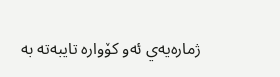ژماره‌يه‌ي ئه‌و كۆواره‌ تايبه‌ته‌ به‌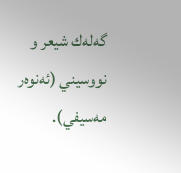گه‌له‌ك شيعر و نووسيني (ئه‌نوه‌ر مه‌سيفي).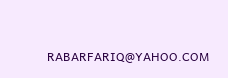RABARFARIQ@YAHOO.COM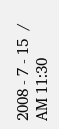2008 - 7 - 15  / AM 11:30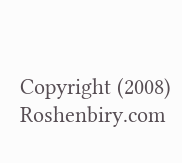Copyright (2008) Roshenbiry.com